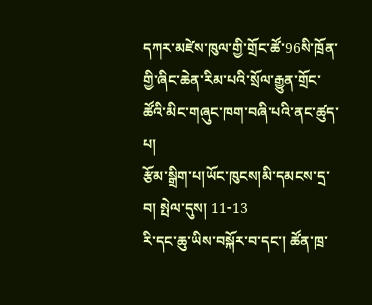དཀར་མཛེས་ཁུལ་གྱི་གྲོང་ཚོ་96སི་ཁྲོན་གྱི་ཞིང་ཆེན་རིམ་པའི་སྲོལ་རྒྱུན་གྲོང་ཚོའི་མིང་གཞུང་ཁག་བཞི་པའི་ནང་ཚུད་པ།
རྩོམ་སྒྲིག་པ།ཡོང་ཁུངས།མི་དམངས་དྲ་བ། སྤེལ་དུས། 11-13
རི་དང་ཆུ་ཡིས་བསྐོར་བ་དང་། ཚོན་ཁྲ་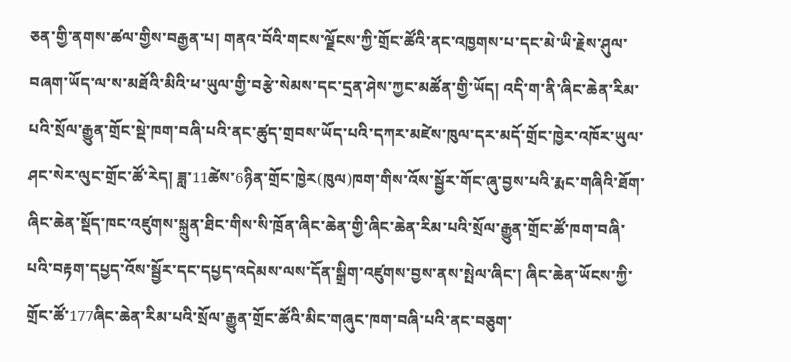ཅན་གྱི་ནགས་ཚལ་གྱིས་བརྒྱན་པ། གནའ་བོའི་གངས་ལྗོངས་ཀྱི་གྲོང་ཚོའི་ནང་འཁྱགས་པ་དང་མེ་ཡི་རྗེས་ཤུལ་བཞག་ཡོད་ལ་ས་མཐོའི་མིའི་ཕ་ཡུལ་གྱི་བརྩེ་སེམས་དང་དྲན་ཤེས་ཀྱང་མཚོན་གྱི་ཡོད། འདི་ག་ནི་ཞིང་ཆེན་རིམ་པའི་སྲོལ་རྒྱུན་གྲོང་སྡེ་ཁག་བཞི་པའི་ནང་ཚུད་གྲབས་ཡོད་པའི་དཀར་མཛེས་ཁུལ་དར་མདོ་གྲོང་ཁྱེར་འཁོར་ཡུལ་ཤང་སེར་ལུང་གྲོང་ཚོ་རེད། ཟླ་11ཚེས་6ཉིན་གྲོང་ཁྱེར(ཁུལ)ཁག་གིས་འོས་སྦྱོར་གོང་ཞུ་བྱས་པའི་རྨང་གཞིའི་ཐོག་ཞིང་ཆེན་སྡོད་ཁང་འཛུགས་སྐྲུན་ཐིང་གིས་སི་ཁྲོན་ཞིང་ཆེན་གྱི་ཞིང་ཆེན་རིམ་པའི་སྲོལ་རྒྱུན་གྲོང་ཚོ་ཁག་བཞི་པའི་བརྟག་དཔྱད་འོས་སྦྱོར་དང་དཔྱད་འདེམས་ལས་དོན་སྒྲིག་འཛུགས་བྱས་ནས་སྤེལ་ཞིང་། ཞིང་ཆེན་ཡོངས་ཀྱི་གྲོང་ཚོ་177ཞིང་ཆེན་རིམ་པའི་སྲོལ་རྒྱུན་གྲོང་ཚོའི་མིང་གཞུང་ཁག་བཞི་པའི་ནང་བཅུག་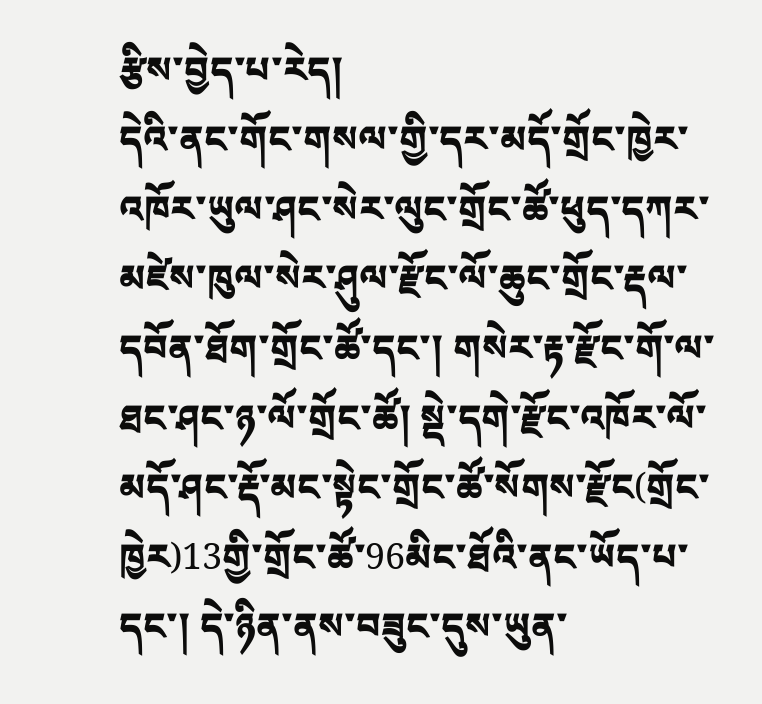རྩིས་བྱེད་པ་རེད།
དེའི་ནང་གོང་གསལ་གྱི་དར་མདོ་གྲོང་ཁྱེར་འཁོར་ཡུལ་ཤང་སེར་ལུང་གྲོང་ཚོ་ཕུད་དཀར་མཛེས་ཁུལ་སེར་ཤུལ་རྫོང་ལོ་ཆུང་གྲོང་རྡལ་དབོན་ཐོག་གྲོང་ཚོ་དང་། གསེར་རྟ་རྫོང་གོ་ལ་ཐང་ཤང་ཉ་ལོ་གྲོང་ཚོ། སྡེ་དགེ་རྫོང་འཁོར་ལོ་མདོ་ཤང་རྡོ་མང་སྟེང་གྲོང་ཚོ་སོགས་རྫོང(གྲོང་ཁྱེར)13གྱི་གྲོང་ཚོ་96མིང་ཐོའི་ནང་ཡོད་པ་དང་། དེ་ཉིན་ནས་བཟུང་དུས་ཡུན་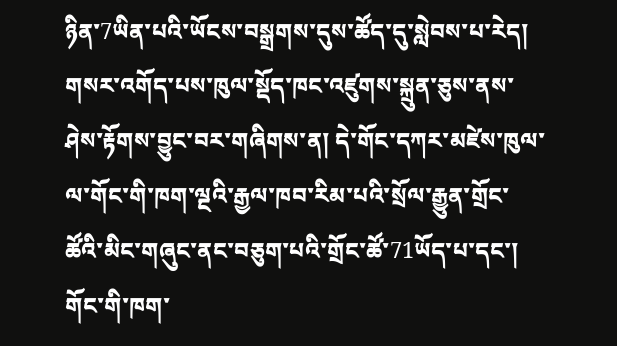ཉིན་7ཡིན་པའི་ཡོངས་བསྒྲགས་དུས་ཚོད་དུ་སླེབས་པ་རེད།
གསར་འགོད་པས་ཁུལ་སྡོད་ཁང་འཛུགས་སྐྲུན་ཅུས་ནས་ཤེས་རྟོགས་བྱུང་བར་གཞིགས་ན། དེ་གོང་དཀར་མཛེས་ཁུལ་ལ་གོང་གི་ཁག་ལྔའི་རྒྱལ་ཁབ་རིམ་པའི་སྲོལ་རྒྱུན་གྲོང་ཚོའི་མིང་གཞུང་ནང་བཅུག་པའི་གྲོང་ཚོ་71ཡོད་པ་དང་། གོང་གི་ཁག་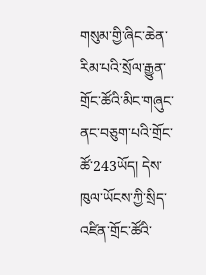གསུམ་གྱི་ཞིང་ཆེན་རིམ་པའི་སྲོལ་རྒྱུན་གྲོང་ཚོའི་མིང་གཞུང་ནང་བཅུག་པའི་གྲོང་ཚོ་243ཡོད། དེས་ཁུལ་ཡོངས་ཀྱི་སྲིད་འཛིན་གྲོང་ཚོའི་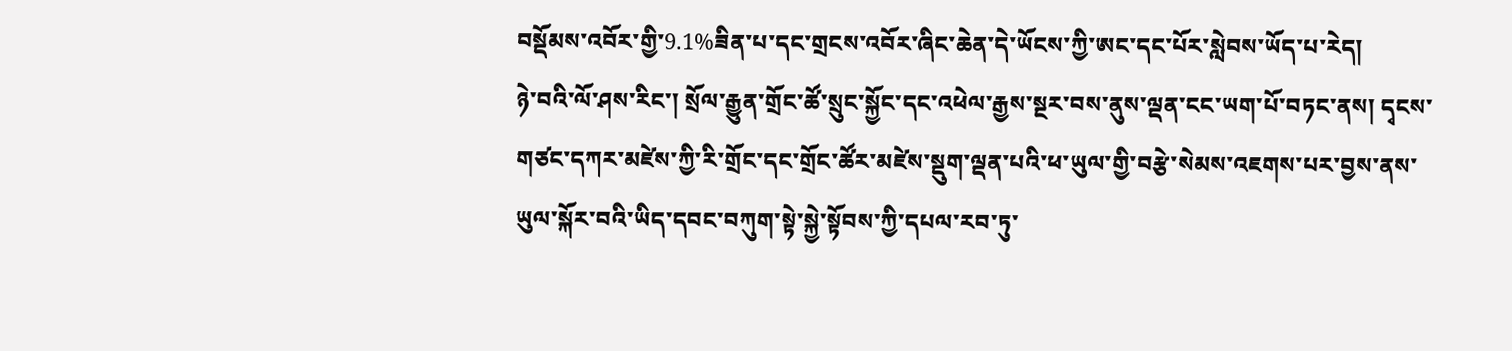བསྡོམས་འབོར་གྱི་9.1%ཟིན་པ་དང་གྲངས་འབོར་ཞིང་ཆེན་དེ་ཡོངས་ཀྱི་ཨང་དང་པོར་སླེབས་ཡོད་པ་རེད།
ཉེ་བའི་ལོ་ཤས་རིང་། སྲོལ་རྒྱུན་གྲོང་ཚོ་སྲུང་སྐྱོང་དང་འཕེལ་རྒྱས་སྔར་བས་ནུས་ལྡན་ངང་ཡག་པོ་བཏང་ནས། དྭངས་གཙང་དཀར་མཛེས་ཀྱི་རི་གྲོང་དང་གྲོང་ཚོར་མཛེས་སྡུག་ལྡན་པའི་ཕ་ཡུལ་གྱི་བརྩེ་སེམས་འཇགས་པར་བྱས་ནས་ཡུལ་སྐོར་བའི་ཡིད་དབང་བཀུག་སྟེ་སྐྱེ་སྟོབས་ཀྱི་དཔལ་རབ་ཏུ་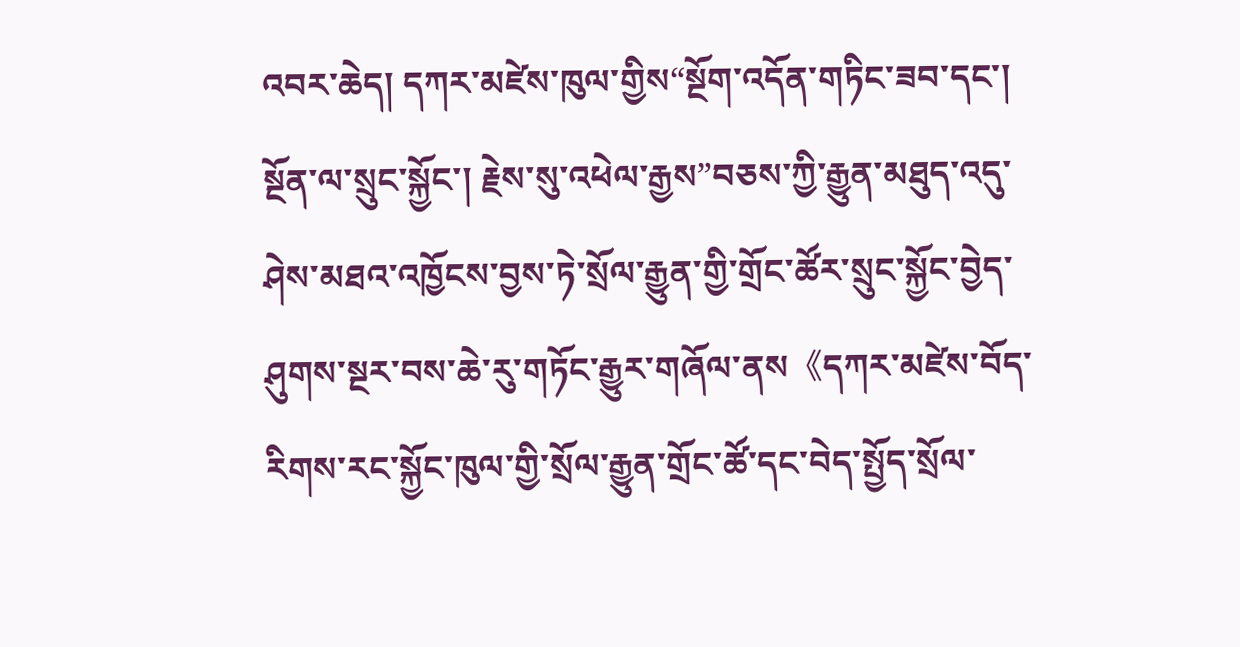འབར་ཆེད། དཀར་མཛེས་ཁུལ་གྱིས“སྔོག་འདོན་གཏིང་ཟབ་དང་། སྔོན་ལ་སྲུང་སྐྱོང་། རྗེས་སུ་འཕེལ་རྒྱས”བཅས་ཀྱི་རྒྱུན་མཐུད་འདུ་ཤེས་མཐའ་འཁྱོངས་བྱས་ཏེ་སྲོལ་རྒྱུན་གྱི་གྲོང་ཚོར་སྲུང་སྐྱོང་བྱེད་ཤུགས་སྔར་བས་ཆེ་རུ་གཏོང་རྒྱུར་གཞོལ་ནས《དཀར་མཛེས་བོད་རིགས་རང་སྐྱོང་ཁུལ་གྱི་སྲོལ་རྒྱུན་གྲོང་ཚོ་དང་བེད་སྤྱོད་སྲོལ་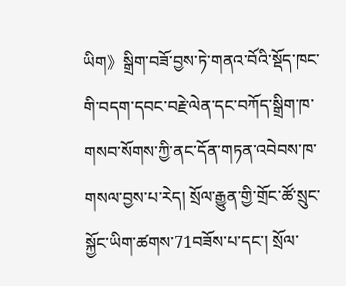ཡིག》སྒྲིག་བཟོ་བྱས་ཏེ་གནའ་བོའི་སྡོད་ཁང་གི་བདག་དབང་བརྗེ་ལེན་དང་བཀོད་སྒྲིག་ཁ་གསབ་སོགས་ཀྱི་ནང་དོན་གཏན་འབེབས་ཁ་གསལ་བྱས་པ་རེད། སྲོལ་རྒྱུན་གྱི་གྲོང་ཚོ་སྲུང་སྐྱོང་ཡིག་ཚགས་71བཟོས་པ་དང་། སྲོལ་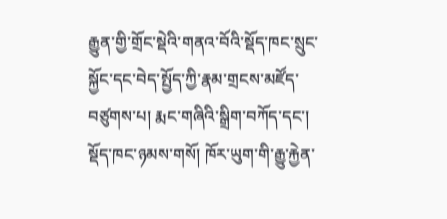རྒྱུན་གྱི་གྲོང་སྡེའི་གནའ་བོའི་སྡོད་ཁང་སྲུང་སྐྱོང་དང་བེད་སྤྱོད་ཀྱི་རྣམ་གྲངས་མཛོད་བཙུགས་པ། རྨང་གཞིའི་སྒྲིག་བཀོད་དང་། སྡོད་ཁང་ཉམས་གསོ། ཁོར་ཡུག་གི་རྒྱུ་རྐྱེན་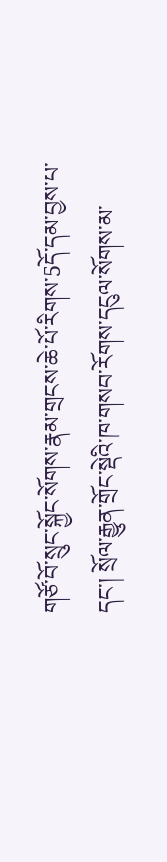གཙོ་བོ་སྲུང་སྐྱོང་སོགས་རྣམ་གྲངས་ཆེ་པོ་རིགས་5དོ་དམ་བྱས་པ་དང་། སྲོལ་རྒྱུན་གྲོང་སྡེའི་ཁ་གསབ་རོགས་དངུལ་སོགས་མ་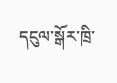དངུལ་སྒོར་ཁྲི་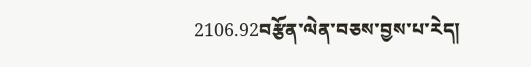2106.92བརྩོན་ལེན་བཅས་བྱས་པ་རེད།